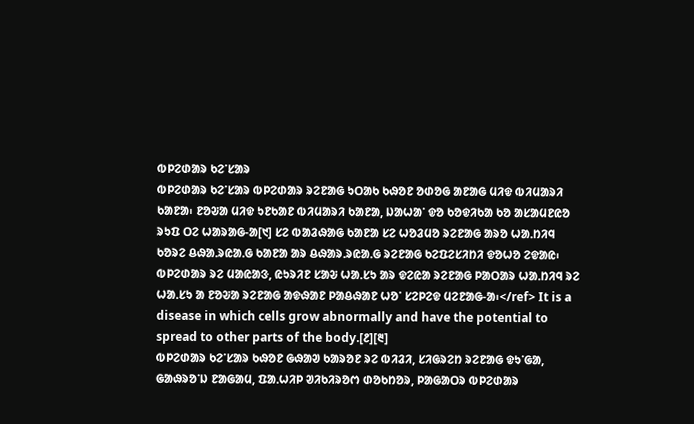ᱵᱞᱮᱰᱟᱨ ᱠᱮᱸᱥᱟᱨ
ᱵᱞᱮᱰᱟᱨ ᱠᱮᱸᱥᱟᱨ ᱵᱞᱮᱰᱟᱨ ᱨᱮᱱᱟᱜ ᱩᱛᱟᱠ ᱠᱷᱚᱱ ᱚᱰᱚᱜ ᱟᱱᱟᱜ ᱢᱤᱫ ᱵᱤᱢᱟᱨᱤ ᱠᱟᱱᱟ᱾ ᱱᱚᱶᱟ ᱢᱤᱫ ᱩᱱᱠᱟᱱ ᱵᱤᱢᱟᱨᱤ ᱠᱟᱱᱟ, ᱡᱟᱦᱟᱸ ᱫᱚ ᱠᱚᱫᱤᱠᱟ ᱠᱚ ᱟᱥᱟᱢᱱᱭᱚ ᱨᱩᱯ ᱛᱮ ᱦᱟᱨᱟᱜ-ᱟ[᱑] ᱥᱮ ᱵᱟᱲᱷᱟᱜ ᱠᱟᱱᱟ ᱥᱮ ᱦᱚᱲᱢᱚ ᱨᱮᱱᱟᱜ ᱟᱨᱚ ᱦᱟᱹᱴᱤᱧ ᱠᱚᱨᱮ ᱪᱷᱟᱹᱨᱭᱟᱹᱜ ᱠᱟᱱᱟ ᱟᱨ ᱪᱷᱟᱨᱹᱨᱭᱟᱹᱜ ᱨᱮᱱᱟᱜ ᱠᱮᱯᱮᱥᱤᱴᱤ ᱫᱚᱦᱚ ᱮᱫᱟᱭ᱾ ᱵᱞᱮᱰᱟᱨ ᱨᱮ ᱢᱟᱭᱟᱝ, ᱭᱩᱨᱤᱱ ᱥᱟᱶ ᱦᱟᱹᱥᱩ ᱟᱨ ᱫᱮᱭᱟ ᱨᱮᱱᱟᱜ ᱞᱟᱛᱟᱨ ᱦᱟᱹᱴᱤᱧ ᱨᱮ ᱦᱟᱹᱥᱩ ᱟ ᱱᱚᱶᱟ ᱨᱮᱱᱟᱜ ᱟᱫᱷᱟᱱ ᱞᱟᱪᱷᱟᱱ ᱦᱚᱸ ᱥᱮᱞᱮᱫ ᱢᱮᱱᱟᱜ-ᱟ᱾</ref> It is a disease in which cells grow abnormally and have the potential to spread to other parts of the body.[᱒][᱓]
ᱵᱞᱮᱰᱟᱨ ᱠᱮᱸᱥᱟᱨ ᱠᱷᱚᱱ ᱜᱷᱟᱣ ᱠᱟᱨᱚᱱ ᱨᱮ ᱵᱤᱲᱤ, ᱥᱤᱜᱨᱮᱴ ᱨᱮᱱᱟᱜ ᱫᱩᱸᱜᱟ, ᱜᱟᱷᱨᱚᱸᱡ ᱱᱟᱜᱟᱢ, ᱯᱟᱹᱦᱤᱞ ᱣᱤᱠᱤᱨᱚᱬ ᱰᱚᱠᱴᱚᱨ, ᱞᱟᱜᱟᱛᱨ ᱵᱞᱮᱰᱟᱨ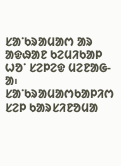ᱥᱟᱸᱠᱨᱟᱢᱟᱬ ᱟᱨ ᱟᱫᱷᱟᱱ ᱠᱮᱢᱤᱠᱟᱞ ᱦᱚᱸ ᱥᱮᱞᱮᱫ ᱢᱮᱱᱟᱜ-ᱟ᱾ ᱥᱟᱸᱠᱨᱟᱢᱟᱬᱠᱟᱞᱤᱬ ᱥᱮᱞ ᱠᱟᱨᱥᱤᱱᱚᱢᱟ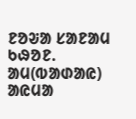ᱱᱚᱶᱟ ᱥᱟᱱᱟᱢ ᱠᱷᱚᱱ. ᱟᱢ(ᱵᱟᱰᱟᱭ) ᱟᱭᱢᱟ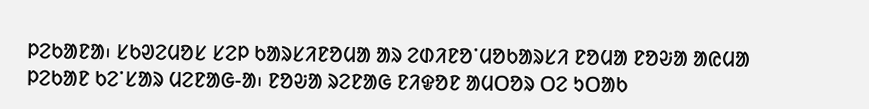ᱞᱮᱠᱟᱱᱟ᱾ ᱥᱠᱣᱮᱢᱚᱥ ᱥᱮᱞ ᱠᱟᱨᱥᱤᱱᱚᱢᱟ ᱟᱨ ᱮᱰᱤᱱᱚᱸᱢᱚᱠᱟᱨᱥᱤ ᱱᱚᱢᱟ ᱱᱚᱶᱟ ᱟᱭᱢᱟ ᱞᱮᱠᱟᱱ ᱠᱮᱸᱥᱟᱨ ᱢᱮᱱᱟᱜ-ᱟ᱾ ᱱᱚᱶᱟ ᱨᱮᱱᱟᱜ ᱱᱤᱫᱚᱱ ᱟᱢᱛᱚᱨ ᱛᱮ ᱩᱛᱟᱠ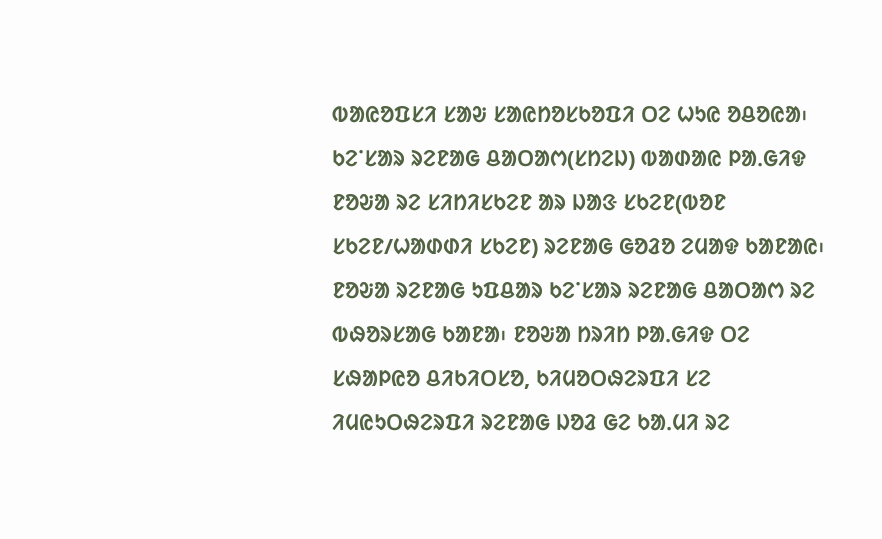ᱵᱟᱭᱚᱯᱥᱤ ᱥᱟᱶ ᱥᱟᱭᱴᱚᱥᱠᱚᱯᱤ ᱛᱮ ᱦᱩᱭ ᱚᱪᱚᱭᱟ᱾ ᱠᱮᱸᱥᱟᱨ ᱨᱮᱱᱟᱜ ᱪᱟᱛᱟᱬ(ᱥᱴᱮᱡ) ᱵᱟᱰᱟᱭ ᱞᱟᱹᱜᱤᱫ
ᱱᱚᱶᱟ ᱨᱮ ᱥᱤᱴᱤᱥᱠᱮᱱ ᱟᱨ ᱡᱟᱝ ᱥᱠᱮᱱ(ᱵᱚᱱ ᱥᱠᱮᱱ/ᱦᱟᱰᱰᱤ ᱥᱠᱮᱱ) ᱨᱮᱱᱟᱜ ᱜᱚᱲᱚ ᱮᱢᱟᱫ ᱠᱟᱱᱟᱭ᱾ ᱱᱚᱶᱟ ᱨᱮᱱᱟᱜ ᱩᱯᱪᱟᱨ ᱠᱮᱸᱥᱟᱨ ᱨᱮᱱᱟᱜ ᱪᱟᱛᱟᱬ ᱨᱮ ᱵᱷᱚᱨᱥᱟᱜ ᱠᱟᱱᱟ᱾ ᱱᱚᱶᱟ ᱴᱨᱤᱴ ᱞᱟᱹᱜᱤᱫ ᱛᱮ ᱥᱷᱟᱞᱭᱚ ᱪᱤᱠᱤᱛᱥᱚ, ᱠᱤᱢᱚᱛᱷᱮᱨᱯᱤ ᱥᱮ ᱤᱢᱭᱩᱛᱷᱮᱨᱯᱤ ᱨᱮᱱᱟᱜ ᱡᱚᱲ ᱜᱮ ᱠᱟᱹᱢᱤ ᱨᱮ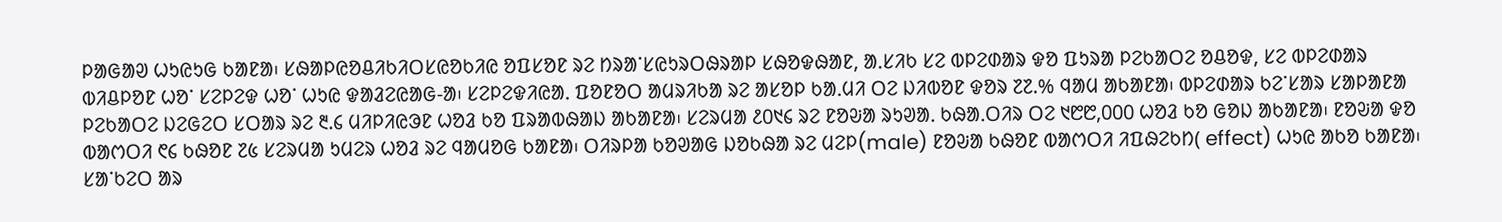ᱞᱟᱜᱟᱣ ᱦᱩᱭᱩᱜ ᱠᱟᱱᱟ᱾ ᱥᱷᱟᱞᱭᱚᱪᱤᱠᱤᱛᱥᱭᱚᱠᱤᱭ ᱚᱯᱥᱚᱱ ᱨᱮ ᱴᱨᱟᱸᱥᱭᱩᱨᱛᱷᱨᱟᱞ ᱥᱷᱚᱫᱷᱟᱱ, ᱟᱹᱥᱤᱠ ᱥᱮ ᱵᱞᱮᱰᱟᱨ ᱫᱚ ᱯᱩᱨᱟ ᱞᱮᱠᱟᱛᱮ ᱚᱪᱚᱫ, ᱥᱮ ᱵᱞᱮᱰᱟᱨ ᱵᱤᱪᱞᱚᱱ ᱦᱚᱸ ᱥᱮᱞᱮᱫ ᱦᱚᱸ ᱦᱩᱭ ᱫᱟᱲᱮᱭᱟᱜ-ᱟ᱾ ᱥᱮᱞᱮᱫᱤᱭᱟᱹ ᱯᱚᱱᱚᱛ ᱟᱢᱨᱤᱠᱟ ᱨᱮ ᱟᱥᱚᱞ ᱠᱟᱹᱢᱤ ᱛᱮ ᱡᱤᱵᱚᱱ ᱫᱚᱨ ᱗᱗.% ᱧᱟᱢ ᱟᱠᱟᱱᱟ᱾ ᱵᱞᱮᱰᱟᱨ ᱠᱮᱸᱥᱟᱨ ᱥᱟᱞᱟᱱᱟ ᱞᱮᱠᱟᱛᱮ ᱡᱮᱜᱮᱛ ᱥᱛᱟᱨ ᱨᱮ ᱓.᱔ ᱢᱤᱞᱤᱭᱳᱱ ᱦᱚᱲ ᱠᱚ ᱯᱨᱟᱵᱷᱟᱡ ᱟᱠᱟᱱᱟ᱾ ᱥᱮᱨᱢᱟ ᱒᱐᱑᱔ ᱨᱮ ᱱᱚᱶᱟ ᱨᱩᱣᱟᱹ ᱠᱷᱟᱹᱛᱤᱨ ᱛᱮ ᱑᱘᱘,᱐᱐᱐ ᱦᱚᱲ ᱠᱚ ᱜᱚᱡ ᱟᱠᱟᱱᱟ᱾ ᱱᱚᱶᱟ ᱫᱚ ᱵᱟᱬᱛᱤ ᱖᱔ ᱠᱷᱚᱱ ᱗᱕ ᱥᱮᱨᱢᱟ ᱩᱢᱮᱨ ᱦᱚᱲ ᱨᱮ ᱧᱟᱢᱚᱜ ᱠᱟᱱᱟ᱾ ᱛᱤᱨᱞᱟ ᱠᱚᱣᱟᱜ ᱡᱚᱠᱷᱟ ᱨᱮ ᱢᱮᱞ(male) ᱱᱚᱶᱟ ᱠᱷᱚᱱ ᱵᱟᱬᱛᱤ ᱤᱯᱷᱮᱠᱴ( effect) ᱦᱩᱭ ᱟᱠᱚ ᱠᱟᱱᱟ᱾
ᱥᱟᱸᱠᱮᱛ ᱟᱨ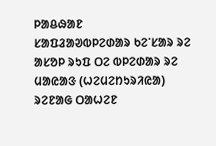ᱞᱟᱪᱷᱟᱱ
ᱥᱟᱯᱲᱟᱣᱵᱞᱮᱰᱟᱨ ᱠᱮᱸᱥᱟᱨ ᱨᱮ ᱟᱥᱚᱞ ᱨᱩᱯ ᱛᱮ ᱵᱞᱮᱰᱟᱨ ᱨᱮ ᱢᱟᱭᱟᱝ (ᱦᱮᱢᱮᱴᱩᱨᱤᱭᱟ) ᱨᱮᱱᱟᱜ ᱛᱟᱦᱮᱱ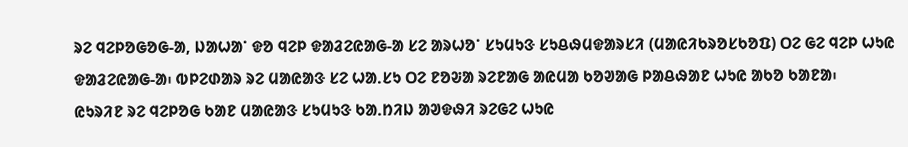ᱨᱮ ᱧᱮᱞᱚᱜᱚᱜ-ᱟ, ᱡᱟᱦᱟᱸ ᱫᱚ ᱧᱮᱞ ᱫᱟᱲᱮᱭᱟᱜ-ᱟ ᱥᱮ ᱟᱨᱦᱚᱸ ᱥᱩᱢᱩᱝ ᱥᱩᱪᱷᱢᱫᱟᱨᱥᱤ (ᱢᱟᱭᱤᱠᱨᱚᱥᱠᱚᱯ) ᱛᱮ ᱜᱮ ᱧᱮᱞ ᱦᱩᱭ ᱫᱟᱲᱮᱭᱟᱜ-ᱟ᱾ ᱵᱞᱮᱰᱟᱨ ᱨᱮ ᱢᱟᱭᱟᱝ ᱥᱮ ᱦᱟᱹᱥᱩ ᱛᱮ ᱱᱚᱶᱟ ᱨᱮᱱᱟᱜ ᱟᱭᱢᱟ ᱠᱚᱣᱟᱜ ᱞᱟᱪᱷᱟᱱ ᱦᱩᱭ ᱟᱠᱚ ᱠᱟᱱᱟ᱾
ᱭᱩᱨᱤᱱ ᱨᱮ ᱧᱮᱞᱚᱜ ᱠᱟᱱ ᱢᱟᱭᱟᱝ ᱥᱩᱢᱩᱝ ᱠᱟᱹᱴᱤᱡ ᱟᱣᱫᱷᱤ ᱨᱮᱜᱮ ᱦᱩᱭ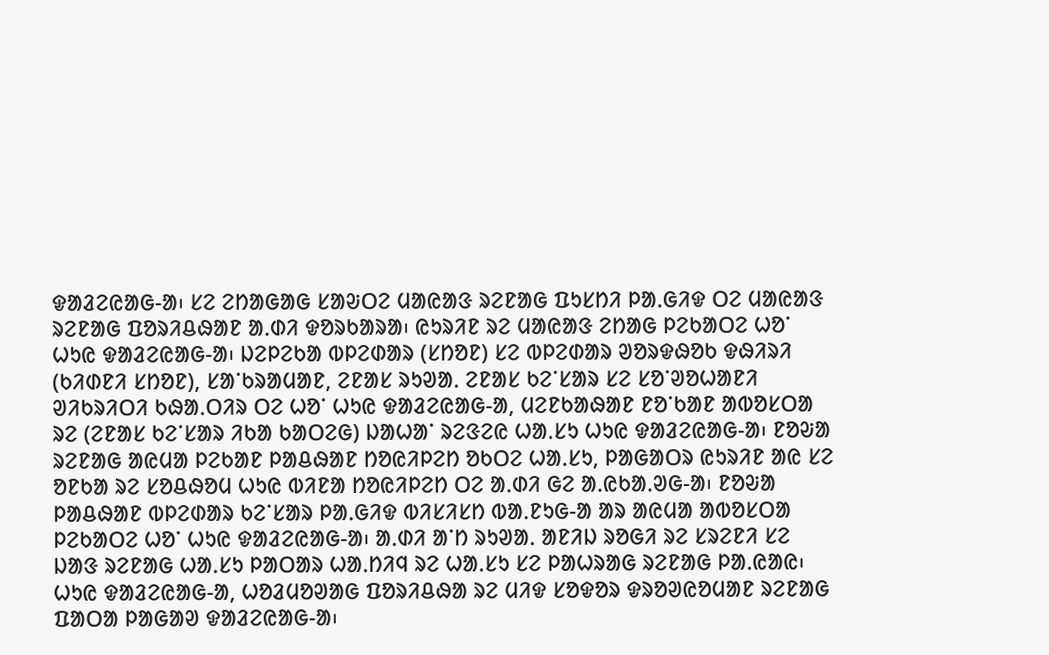ᱫᱟᱲᱮᱭᱟᱜ-ᱟ᱾ ᱥᱮ ᱮᱴᱟᱜᱟᱜ ᱥᱟᱶᱛᱮ ᱢᱟᱭᱟᱝ ᱨᱮᱱᱟᱜ ᱯᱩᱥᱴᱤ ᱞᱟᱹᱜᱤᱫ ᱛᱮ ᱢᱟᱭᱟᱝ ᱨᱮᱱᱟᱜ ᱯᱚᱨᱤᱪᱷᱟᱱ ᱟᱹᱰᱤ ᱫᱚᱨᱠᱟᱨᱟ᱾ ᱭᱩᱨᱤᱱ ᱨᱮ ᱢᱟᱭᱟᱝ ᱮᱴᱟᱜ ᱞᱮᱠᱟᱛᱮ ᱦᱚᱸ ᱦᱩᱭ ᱫᱟᱲᱮᱭᱟᱜ-ᱟ᱾ ᱡᱮᱞᱮᱠᱟ ᱵᱞᱮᱰᱟᱨ (ᱥᱴᱚᱱ) ᱥᱮ ᱵᱞᱮᱰᱟᱨ ᱣᱚᱨᱫᱷᱚᱠ ᱫᱷᱤᱨᱤ (ᱠᱤᱰᱱᱤ ᱥᱴᱚᱱ), ᱥᱟᱸᱠᱨᱟᱢᱟᱱ, ᱮᱱᱟᱥ ᱨᱩᱣᱟᱹ ᱮᱱᱟᱥ ᱠᱮᱸᱥᱟᱨ ᱥᱮ ᱥᱚᱸᱣᱚᱦᱟᱱᱤ ᱣᱤᱠᱨᱤᱛᱤ ᱠᱷᱟᱹᱛᱤᱨ ᱛᱮ ᱦᱚᱸ ᱦᱩᱭ ᱫᱟᱲᱮᱭᱟᱜ-ᱟ, ᱢᱮᱱᱠᱟᱷᱟᱱ ᱱᱚᱸᱠᱟᱱ ᱟᱵᱚᱥᱛᱟ ᱨᱮ (ᱮᱱᱟᱥ ᱠᱮᱸᱥᱟᱨ ᱤᱠᱟ ᱠᱟᱛᱮᱜ) ᱡᱟᱦᱟᱸ ᱨᱮᱝᱮᱭ ᱦᱟᱹᱥᱩ ᱦᱩᱭ ᱫᱟᱲᱮᱭᱟᱜ-ᱟ᱾ ᱱᱚᱶᱟ ᱨᱮᱱᱟᱜ ᱟᱭᱢᱟ ᱞᱮᱠᱟᱱ ᱞᱟᱪᱷᱟᱱ ᱴᱚᱭᱤᱞᱮᱴ ᱚᱠᱛᱮ ᱦᱟᱹᱥᱩ, ᱞᱟᱜᱟᱛᱨ ᱭᱩᱨᱤᱱ ᱟᱭ ᱥᱮ ᱚᱱᱠᱟ ᱨᱮ ᱥᱚᱪᱷᱚᱢ ᱦᱩᱭ ᱵᱤᱱᱟ ᱴᱚᱭᱤᱞᱮᱴ ᱛᱮ ᱟᱹᱰᱤ ᱜᱮ ᱟᱹᱭᱠᱟᱹᱣᱜ-ᱟ᱾ ᱱᱚᱶᱟ ᱞᱟᱪᱷᱟᱱ ᱵᱞᱮᱰᱟᱨ ᱠᱮᱸᱥᱟᱨ ᱞᱟᱹᱜᱤᱫ ᱵᱤᱥᱤᱥᱴ ᱵᱟᱹᱱᱩᱜ-ᱟ ᱟᱨ ᱟᱭᱢᱟ ᱟᱵᱚᱥᱛᱟ ᱞᱮᱠᱟᱛᱮ ᱦᱚᱸ ᱦᱩᱭ ᱫᱟᱲᱮᱭᱟᱜ-ᱟ᱾ ᱟᱹᱰᱤ ᱟᱸᱴ ᱨᱩᱣᱟᱹ ᱟᱱᱤᱡ ᱨᱚᱜᱤ ᱨᱮ ᱥᱨᱮᱱᱤ ᱥᱮ ᱡᱟᱝ ᱨᱮᱱᱟᱜ ᱦᱟᱹᱥᱩ ᱞᱟᱛᱟᱨ ᱦᱟᱹᱴᱤᱧ ᱨᱮ ᱦᱟᱹᱥᱩ ᱥᱮ ᱞᱟᱦᱨᱟᱜ ᱨᱮᱱᱟᱜ ᱞᱟᱹᱭᱟᱭ᱾ ᱦᱩᱭ ᱫᱟᱲᱮᱭᱟᱜ-ᱟ, ᱦᱚᱲᱢᱚᱣᱟᱜ ᱯᱚᱨᱤᱪᱷᱟ ᱨᱮ ᱢᱤᱫ ᱥᱚᱫᱚᱨ ᱫᱨᱚᱣᱭᱚᱢᱟᱱ ᱨᱮᱱᱟᱜ ᱯᱟᱛᱟ ᱞᱟᱜᱟᱣ ᱫᱟᱲᱮᱭᱟᱜ-ᱟ᱾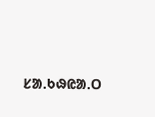ᱥᱟᱹᱠᱷᱭᱟᱹᱛ